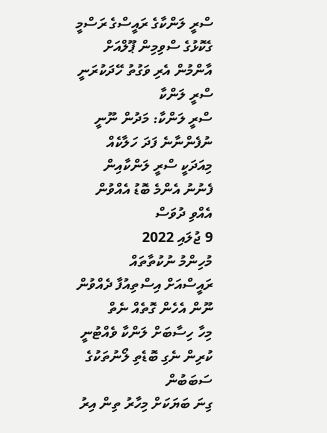ސްރީ ލަންކާގެ ރައީސްގެ ރަސްމީ ގެކޮޅުގެ ސްވިމިން ޕޫލްއަށް އާންމުން އެރި ވަގުތު ހޭދަކުރަނީ
ސްރީ ލަންކާ
ސްރީ ލަންކާ: މަދުން ނޫނީ ނުފެންނާނެ ފަދަ ހަލާކެއް
މިއަދަކީ ސްރީ ލަންކާއިން ފެނުނު އެންމެ ބޮޑު އެއްވުން އެއްވި ދުވަސް
9 ޖުލައި 2022
މުހިންމު ނުކުތާތައް
ރައީސްއަށް އިސްތިއުފާ ދެއްވުން ނޫން އެހެން ގޮތެއް ނެތް
މިހާ ހިސާބަށް ލަންކާ ވެއްޓުނީ ކުރިން ނެގި ބޮޑެތި ލޯނުތަކުގެ ސަބަބުން
ގިނަ ބަޔަކަށް މިހާރު ތިން އިރު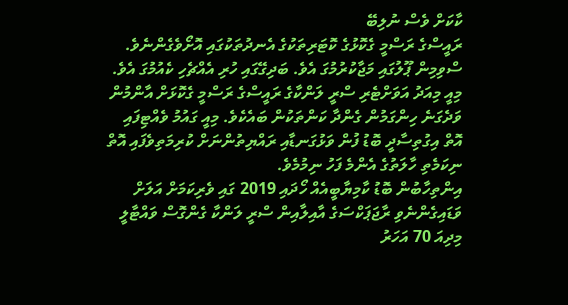ކާކަށް ވެސް ނުލިބޭ
ރައީސްގެ ރަސްމީ ގެކޮޅުގެ ކޮޓަރިތަކުގެ އެނދުތަކުގައި އޮށޯވެގެންނެވެ. ސްވިމިން ޕޫލުގައި މަޖާކުރުމުގަ އެވެ. ބަދިގޭގައި ހުރި އެއްޗެހި ކެއުމުގަ އެވެ.
މިއީ މިއަދު އަވަށްޓެރި ސްރީ ލަންކާގެ ރައީސްގެ ރަސްމީ ގެކޮޅަށް އާންމުން ވަދެގަނެ ހިންގަމުން ގެންދާ ކަންތަކުން ބައެކެވެ. މިއީ ގައުމު ވެއްޓިފައި އޮތް އިގުތިސާދީ ބޮޑު ފުން ވަޅުގަނޑާއި ރައްޔިތުންނަށް ކުރިމަތިވެފައި އޮތް ނިކަމެތި ހާލަތުގެ އެންމެ ފަހު ނިމުމެވެ.
އިންތިހާބުން ބޮޑު ކާމިޔާބީއެއް ހޯދައި 2019 ގައި ވެރިކަމަށް އަލަށް ވަޑައިގެންނެވި ރާޖަޕަކްސަގެ އާއިލާއިން ސްރީ ލަންކާ ގެންގޮސް ވައްޓާލީ މިދިއަ 70 އަހަރު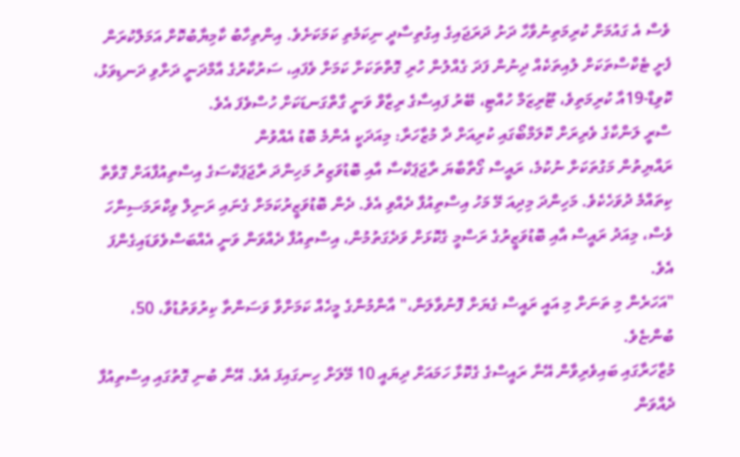ވެސް އެ ގައުމަށް ކުރިމަތިނުވާހާ ދަށު ދަރަޖައިގެ އިގުތިސާދީ ނިކަމެތި ކަމަކަށެވެ. އިންތިހާބު ކާމިޔާބުކޮށް އަމަލްކުރަން ފެށީ ޓެކްސްތަކަށް ލުއިތަކެއް ދިނުން ފަދަ ގެއްލުން ހުރި ގޮތްތަކަށް ކަމަށް ވެފައި، ސަރުކާރުގެ އާމްދަނީ ދަށްވި ދަނޑިވަޅު، ކޮވިޑް-19އާ ކުރިމަތިވެ، ޓޫރިޒަމް ހުއްޓި، ބޭރު ފައިސާގެ ރިޒާވް ވަނީ ގާތްގަނޑަކަށް ހުސްވެފަ އެވެ.
ސްރީ ލަންކާގެ ވެރިރަށް ކޮލަމްބޯގައި ކުރިއަށް ދާ މުޒާހަރާ: މިއަދަކީ އެންމެ ބޮޑު އެއްވުން
ރައްޔިތުން މަގުތަކަށް ނުކުމެ، ރައީސް ގޯތާބާޔަ ރާޖަޕަކްސާ އާއި ބޮޑުވަޒިރު މަހިންދަ ރާޖަޕަކްސަގެ އިސްތިއުފާއަށް ގޮވާތާ ކިތައްމެ ދުވަހެކެވެ. މަހިންދަ މިދިއަ މޭ މަހު އިސްތިއުފާ ދެއްވި އެވެ. ދެން ބޮޑުވަޒީރުކަމަށް ގެނައި ރަނިލް ވިކްރަމަސިންހަ ވެސް، މިއަދު ރައީސް އާއި ބޮޑުވަޒީރުގެ ރަސްމީ ގެކޮޅަށް ވަދެގަތުމުން، އިސްތިއުފާ ދެއްވަން ވަނީ އެއްބަސްވެވަޑައިގެންފަ އެވެ.
"އަހަރެން މި ތަނަށް މި އައީ ރައީސް ގެޔަށް ފޮނުވާލަން،" އާންމުންގެ މީހެއް ކަމަށްވާ ވަސަންތާ ކިރުވަތުޑުވާ، 50، ބުންޏެވެ.
މުޒާހަރާގައި ބައިވެރިވާން އޭނާ ރައީސްގެ ގެކޮޅާ ހަމައަށް ދިޔައީ 10 މޭލަށް ހިނގައިފަ އެވެ. އޭނާ ބުނި ގޮތުގައި އިސްތިއުފާ ދެއްވަން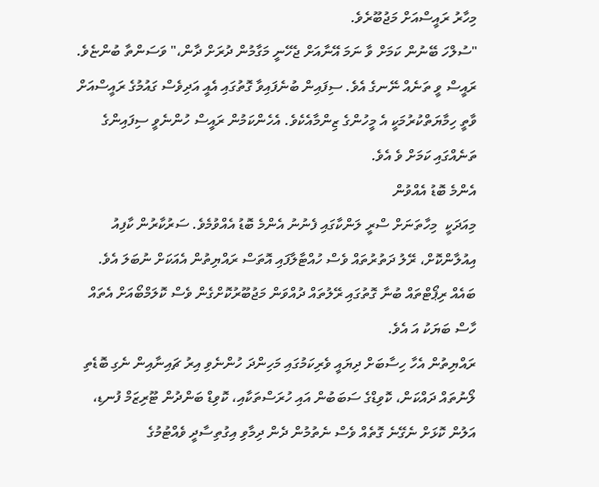މިހާރު ރައީސްއަށް މަޖުބޫރެވެ.
"ސުލްހަ ބޭނުން ކަމަށް ވާ ނަމަ އޭނާއަށް ޖެހޭނީ މަގާމުން ދުރަށް ދާން،" ވަސަންތާ ބުންޏެވެ.
ރައީސް ވީ ތަނެއް ނޭނގެ އެވެ. ސިފައިން ބުނެފައިވާ ގޮތުގައި އެއީ އަދިވެސް ގައުމުގެ ރައީސްއަށް ވާތީ ހިމާޔަތްކުރުމަކީ އެ މީހުންގެ ޒިންމާއެކެވެ. އެހެންކަމުން ރައީސް ހުންނެވީ ސިފައިންގެ ތަނެއްގައި ކަމަށް ވެ އެވެ.
އެންމެ ބޮޑު އެއްވުން
މިއަދަކީ  މިހާތަނަށް ސްރީ ލަންކާގައި ފެނުނު އެންމެ ބޮޑު އެއްވުމެވެ. ސަރުކާރުން ކާފިއު އިއުލާންކޮށް، ރޭލު ދަތުރުތައް ވެސް ހުއްޓާލާފައި އޮތަސް ރައްޔިތުން އެއަކަށް ނުބަލަ އެވެ. ބައެއް ރިޕޯޓްތައް ބުނާ ގޮތުގައި ރޭލުތައް ދުއްވަން މަޖުބޫރުކޮށްގެން ވެސް ކޮލަމްބޯއަށް އެތައް ހާސް ބަޔަކު އަ އެވެ.
ރައްޔިތުން އެހާ ހިސާބަށް ދިޔައީ ވެރިކަމުގައި މަހިންދަ ހުންނެވި އިރު ޗައިނާއިން ނެގި ބޮޑެތި ލޯނުތައް ދައްކަން، ކޮވިޑްގެ ސަބަބުން އައި ހުރަސްތަކާއި، ކޮވިޑް ބަންދުން ޓޫރިޒަމް ފުނޑި، އަލުން ކޮޅަށް ނެގޭނެ ގޮތެއް ވެސް ނެތުމުން ދެން ދިމާވި އިގުތިސާދީ ވެއްޓުމުގެ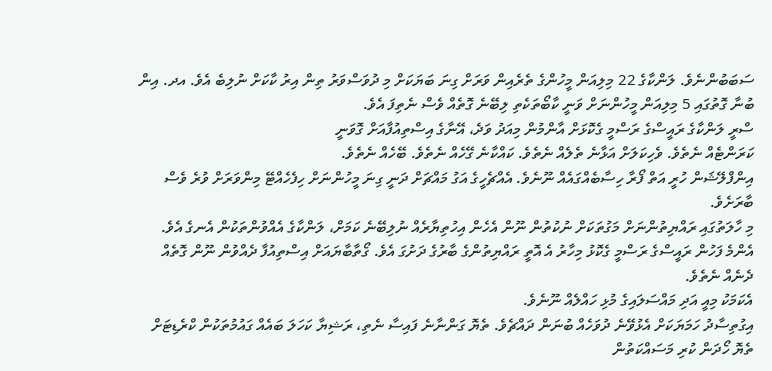ސަބަބުންނެވެ. ލަންކާގެ 22 މިލިއަން މީހުންގެ ތެރެއިން ވަރަށް ގިނަ ބަޔަކަށް މި ދުވަސްވަރު ތިން އިރު ކާކަށް ނުލިބެ އެވެ. އދ. އިން ބުނާ ގޮތުގައި 5 މިލިއަން މީހުންނަށް ވަނީ ކާބޯތަކެތި ލިބޭނެ ގޮތެއް ވެސް ނެތިފަ އެވެ.
ސްރީ ލަންކާގެ ރައީސްގެ ރަސްމީ ގެކޮޅަށް އާންމުން މިއަދު ވަދެ، އޭނާގެ އިސްތިއުފާއަށް ގޮވަނީ
ކަރަންޓެއް ނެތެވެ. ވެހިކަލަށް އަޅާނެ ތެލެއް ނެތެވެ. ކައްކާނެ ގޭހެއް ނެތެވެ. ބޭހެއް ނެތެވެ.
އިންފްލޭޝަން ހުރީ އަތް ފޯރާ ހިސާބެއްގައެއް ނޫނެވެ. އެއްޗެހީގެ އަގު މައްޗަށް ދަނީ ގިނަ މީހުންނަށް ހިފެހެއްޓޭ މިންވަރަށް ވުރެ ވެސް ބާރަށެވެ.
މި ހާލަތުގައި ރައްޔިތުންނަށް މަގުތަކަށް ނުކުތުން ނޫން އެހެން އިހުތިޔާރެއް ނުލިބޭނެ ކަމަށް، ލަންކާގެ އެއްވުންތަކުން އެނގެ އެވެ.
އެންމެ ފަހުން ރައީސްގެ ރަސްމީ ގެކޮޅު މިހާރު އެ އޮތީ ރައްޔިތުންގެ ބާރުގެ ދަށުގަ އެވެ. ގޯތާބާޔައަށް އިސްތިއުފާ ދެއްވުން ނޫން ގޮތެއް ދެނެއް ނެތެވެ.
އެކަމަކު މިއީ އަދި މައްސަލައިގެ މުޅި ހައްލެއް ނޫނެވެ.
އިގުތިސާދު ހަމަޔަކަށް އެޅުވޭނެ ދުވަހެއް ބުނަން ދައްޗެވެ. ތެޔޮ ގަންނާނެ ފައިސާ ނެތި، ރަޝިޔާ ކަހަލަ ބައެއް ގައުމުތަކުން ކްރެޑިޓަށް ތެޔޮ ހޯދަން ކުރި މަސައްކަތުން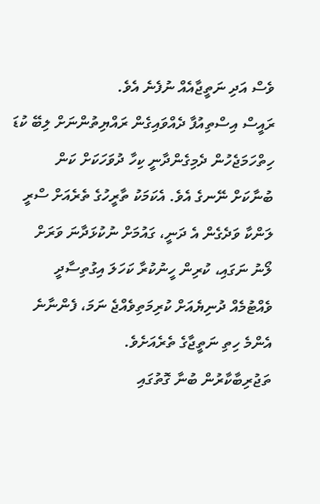ވެސް އަދި ނަތީޖާއެއް ނުފެނެ އެވެ.
ރައީސް އިސްތިއުފާ ދެއްވައިގެން ރައްޔިތުންނަށް ލިބޭ ކުޑަ ހިތްހަމަޖެހުން ދެމިގެންދާނީ ކިހާ ދުވަހަކަށް ކަން ބުނާކަށް ނޭނގެ އެވެ. އެކަމަކު ތާރީހުގެ ތެރެއަށް ސްރީ ލަންކާ ވަދެގެން އެ ދަނީ، ގައުމަށް ނުކުޅަދާނަ ވަރަށް ލޯނު ނަގައި، ކުރިން ހީނުކުރާ ކަހަލަ އިގުތިސާދީ ވެއްޓުމެއް ދުނިޔެއަށް ކުރިމަތިވެއްޖެ ނަމަ، ފެންނާނެ އެންމެ ހިތި ނަތީޖާގެ ތެރެއަށެވެ.
ތަޖުރިބާކާރުން ބުނާ ގޮތުގައި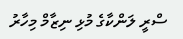ސްރީ ލަންކާގެ މުޅި ނިޒާމް މިހާރު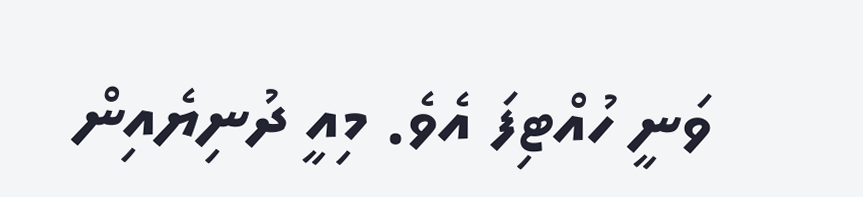ވަނީ ހުއްޓިފަ އެވެ. މިއީ ދުނިޔެއިން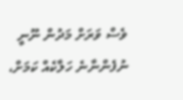ވެސް ވަރަށް މަދުން ނޫނީ ނުފެންނާނެ ހަލާކެއް ކަމަށް،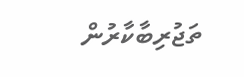ތަޖުރިބާކާރުން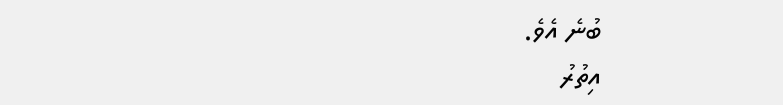ބުނެ އެވެ.
އިތުރު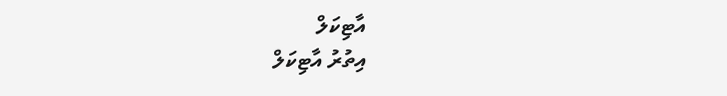އާޓިކަލް
އިތުރު އާޓިކަލް